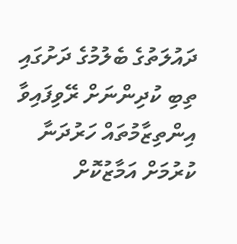ދައުލަތުގެ ބެލުމުގެ ދަށުގައި ތިބި ކުދިންނަށް ރޭވިފައިވާ އިންތިޒާމުތައް ހަރުދަނާ ކުރުމަށް އަމާޒުކޮށް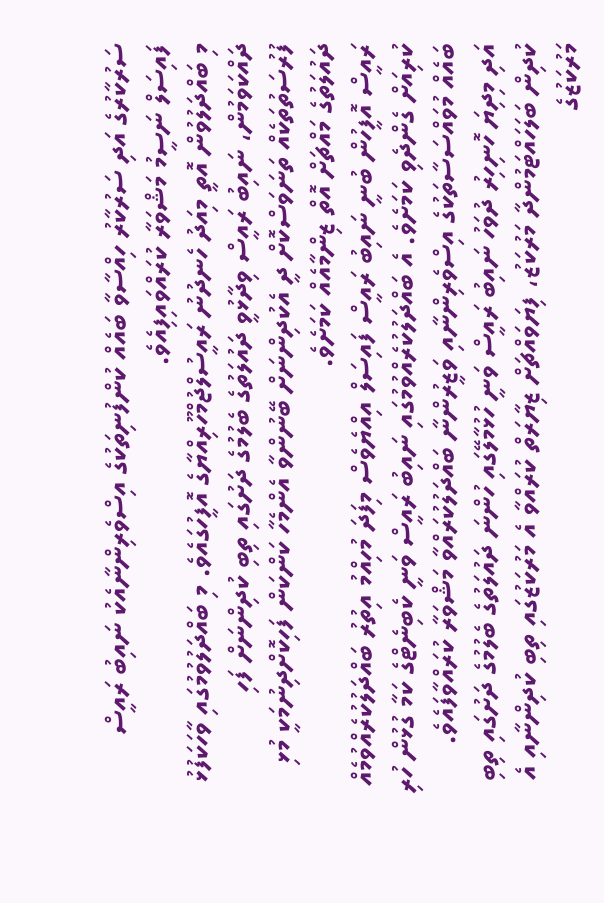ސަރުކާރުގެ އަދި ސަރުކާރު ހިއްސާވާ ބައެއް ކުންފުނިތަކުގެ އިސްވެރިންނާއެކު ނައިބު ރައީސް ފައިސަލް ނަސީމު މަޝްވަރާ ކުރައްވައިފިއެވެ.
މި ބައްދަލުވުން އޮތީ މިއަދު ހެނދުނު ރައީސުލްޖުމްހޫރިއްޔާގެ އޮފީހުގައެވެ. މި ބައްދަލުވުމުގައި ވާހަކަފުޅު ދައްކަވަމުން، ނައިބު ރައީސް ވިދާޅުވީ ދައުލަތުގެ ބެލުމުގެ ދަށުގައި ތިބި ކުދިންނަށް ފަހި ފުރުސަތުތަކެއް ތަނަވަސްކޮށް ދީ އެކުދިންނަށް ބޭނުންވާ އެންމެހާ ކަންކަން ފަހިކޮށްދިނުމަކީ މުޅި ދައުލަތުގެ މައްޗަށް އޮތް ޒިންމާއެއް ކަމަށެވެ.
ރައީސް އޮފީހުން ބުނީ ނައިބު ރައީސް ފައިސަލް އިއްޔެވެސް މިފަދަ މުހިއްމު އިތުރު ބައްދަލުކުރެއްވުމެއް ކުރިއަށް ގެންދެވި ކަމަށެވެ. އެ ބައްދަލުކުރެއްވުމުގައި ނައިބު ރައީސް ވަނީ ކެބިނެޓްގެ ކަމާ ގުޅުން ހުރި ބައެއް މުވައްސަސާތަކުގެ އިސްވެރިންނާއި ވަޒީރުންނާ ބައްދަލުކުރައްވާ މަޝްވަރާ ކުރައްވާފައެވެ.
އަދި މިދިޔަ ހޮނިހިރު ދުވަހު ނައިބު ރައީސް ވަނީ ހުޅުމާލޭގައި ހުންނަ ދައުލަތުގެ ބެލުމުގެ ދަށުގައި ތިބި ކުދިން ބަލަހައްޓަމުންދާ މަރުކަޒު، ފިޔަވައްޗަށް ޒިޔާރަތް ކުރައްވާ އެ މަރުކަޒުގައި ތިބި ކުދިންނާއި އެ މަރުކަޒުގެ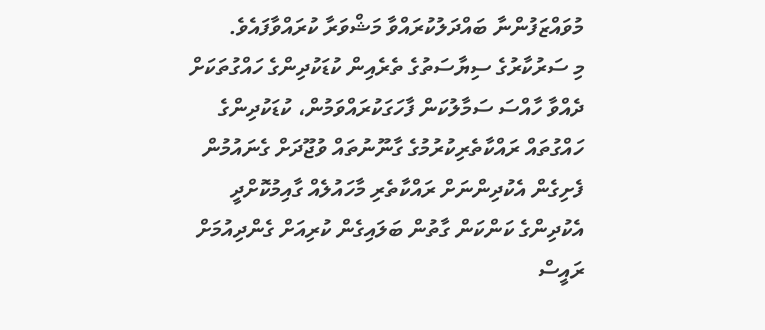މުވައްޒަފުންނާ ބައްދަލުކުރައްވާ މަޝްވަރާ ކުރައްވާފައެވެ.
މި ސަރުކާރުގެ ސިޔާސަތުގެ ތެރެއިން ކުޑަކުދިންގެ ހައްގުތަކަށް ދެއްވާ ހާއްސަ ސަމާލުކަން ފާހަގަކުރައްވަމުން، ކުޑަކުދިންގެ ހައްގުތައް ރައްކާތެރިކުރުމުގެ ގާނޫނުތައް ވުޖޫދަށް ގެނައުމުން ފެށިގެން އެކުދިންނަށް ރައްކާތެރި މާހައުލެއް ގާއިމުކޮށްދީ އެކުދިންގެ ކަންކަން ގާތުން ބަލައިގެން ކުރިއަށް ގެންދިއުމަށް ރައީސް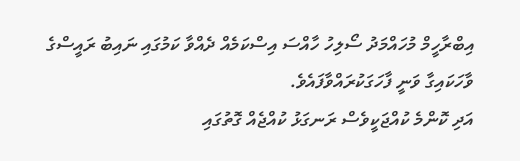އިބްރާހީމް މުހައްމަދު ސޯލިހު ހާއްސަ އިސްކަމެއް ދެއްވާ ކަމުގައި ނައިބު ރައީސްގެ ވާހަކައިގާ ވަނީ ފާހަގަކުރައްވާފައެވެ.
އަދި ކޮންމެ ކުއްޖަކީވެސް ރަނގަޅު ކުއްޖެއް ގޮތުގައި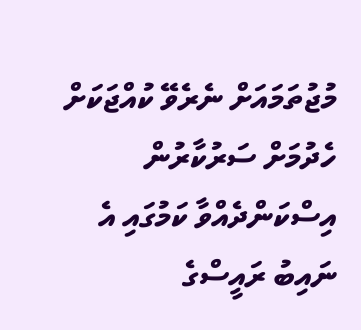މުޖުތަމައަށް ނެރެވޭ ކުއްޖަކަށް ހެދުމަށް ސަރުކާރުން އިސްކަންދެއްވާ ކަމުގައި އެ ނައިބު ރައީސްގެ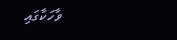ވާހަކާގައި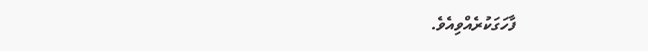ފާހަގަކުރެއްވިއެވެ.